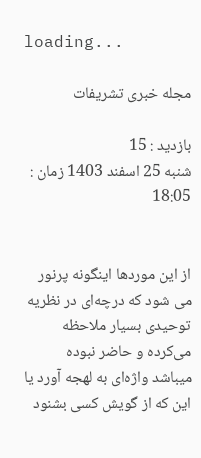loading...

مجله خبری تشریفات

بازدید : 15
شنبه 25 اسفند 1403 زمان : 18:05


از این موردها اینگونه پر‌نور می شود که درچه‌ای در نظریه توحیدی بسیار ملاحظه می‌کرده و حاضر نبوده میباشد واژه‌ای به لهجه آورد یا این که از گویش کسی بشنود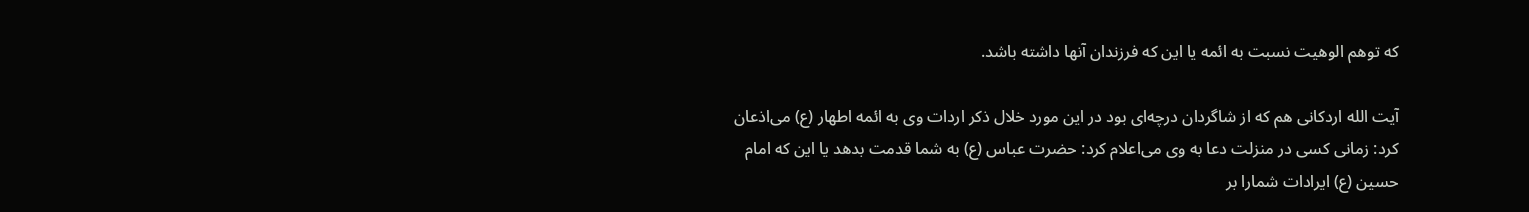که توهم الوهیت نسبت به ائمه یا این که فرزندان آنها داشته باشد.

آیت الله اردکانی هم که از شاگردان درچه‌ای بود در این مورد خلال ذکر اردات وی به ائمه اطهار (ع) می‌اذعان کرد: زمانی کسی در منزلت دعا به وی می‌اعلام کرد: حضرت عباس (ع) به شما قدمت بدهد یا این که امام حسین (ع) ایرادات شما‌را بر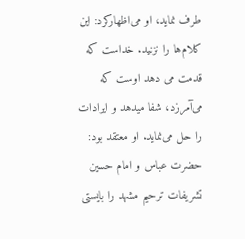طرف نماید، او می‌اظهار‌کرد: این کلام‌ها را نزنید. خداست که قدمت می دهد اوست که می‌آمرزد، شفا میدهد و ایرادات را حل می‌نماید. او معتقد بود: حضرت عباس و امام حسین تشریفات ترحیم مشهد را بایستی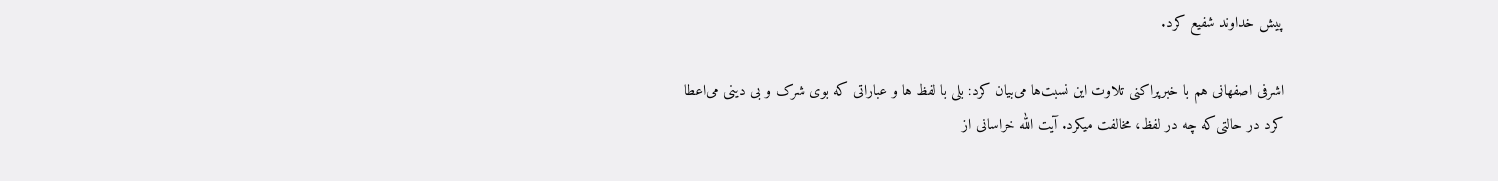پیش خداوند شفیع کرد.

اشرفی اصفهانی هم با خبرپراکنی تلاوت این نسبت‌ها می‌بیان کرد: بلی با لفظ ها و عباراتی که بوی شرک و بی دینی می‌اعطا کرد در حالتی‌که چه در لفظ، مخالفت میکرد. آیت الله خراسانی از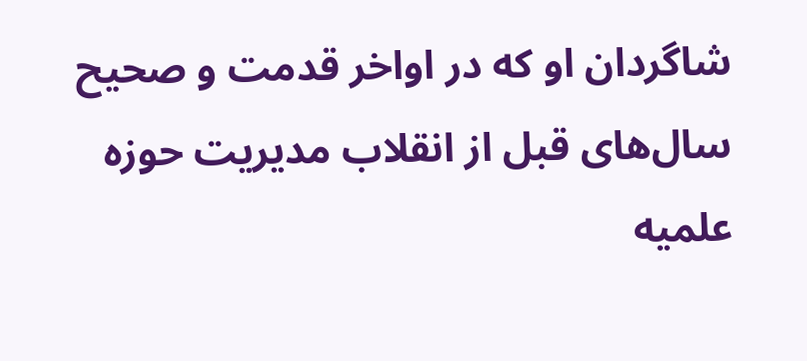شاگردان او که در اواخر قدمت و صحیح سال‌های قبل از انقلاب مدیریت حوزه علمیه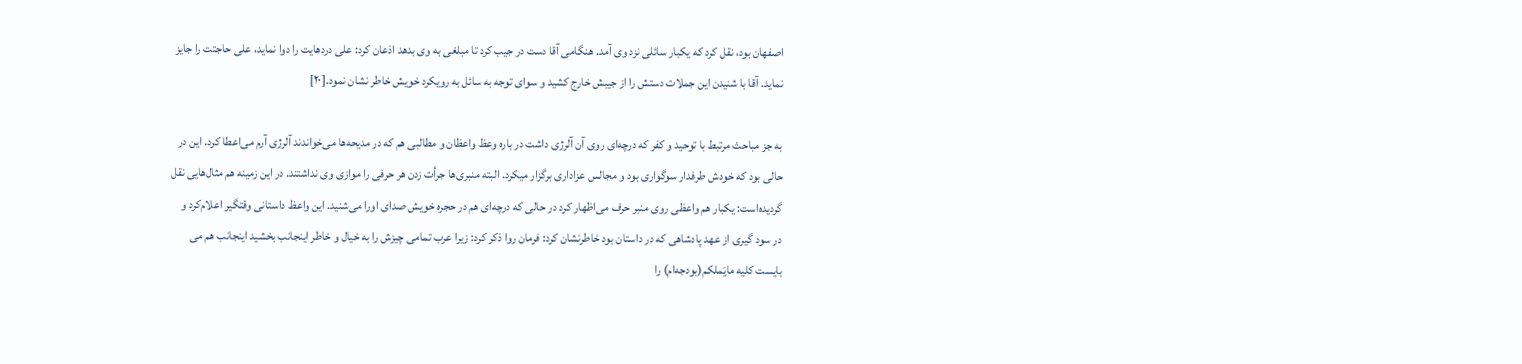اصفهان بود، نقل کرد که یکبار سائلی نزد وی آمد. هنگامی آقا دست در جیب کرد تا مبلغی به وی بدهد اذعان کرد: علی درد‌هایت را دوا نماید، علی حاجتت را جایز نماید. آقا با شنیدن این جملا‌ت دستش را از جیبش خارج کشید و سوای توجه به سائل به رویکرد خویش خاطر نشان نمود.[۲۰]

به جز مباحث مرتبط با توحید و کفر که درچه‌ای روی آن آلرژی داشت در باره وعظ واعظان و مطالبی هم که در مدیحه‌ها می‌خواندند آلرژی آرم می‌اعطا کرد. این در حالی بود که خودش طرفدار سوگواری بود و مجالس عزاداری برگزار میکرد. البته منبری‌ها جرأت زدن هر حرفی را موازی وی نداشتند. در این زمینه هم مثال‌هایی نقل گردیده‌است: یکبار هم واعظی روی منبر حرف می‌اظهار کرد در حالی که درچه‌ای هم در حجره خویش صدای اورا می‌شنید. این واعظ داستانی وقتگیر اعلام‌کرد و در سود گیری از عهد پادشاهی که در داستان بود خاطرنشان کرد: فرمان روا ذکر کرد: زیرا عرب تمامی چیزش را به خیال و خاطر اینجانب بخشید اینجانب هم می بایست کلیه مایَملکم(بودجه‌ام) را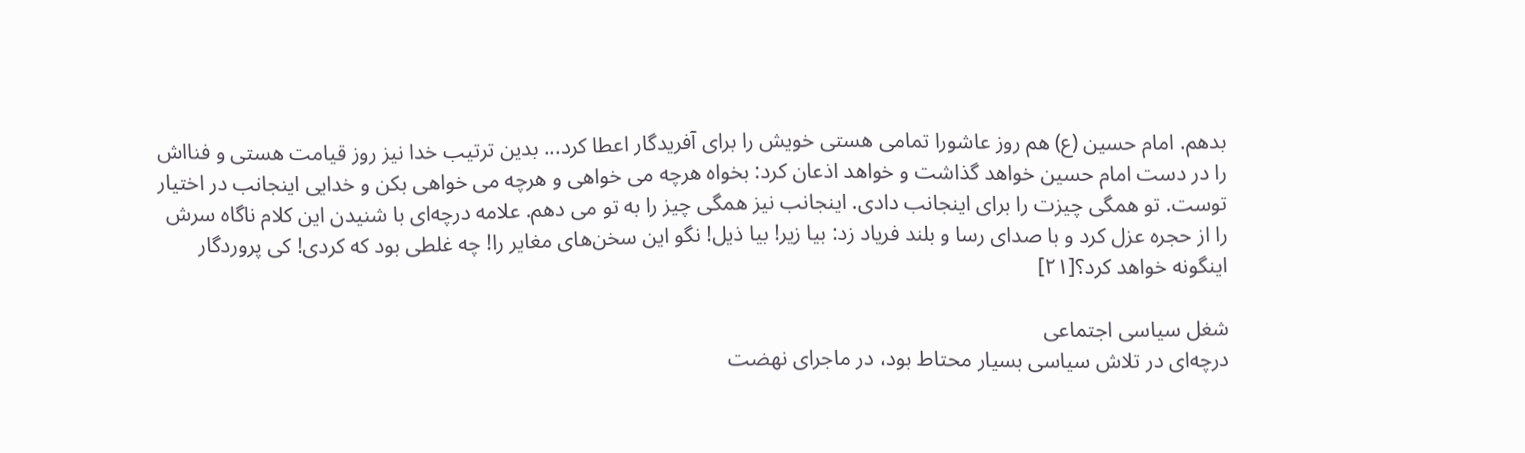بدهم. امام حسین (ع) هم روز عاشورا تمامی هستی خویش را برای آفریدگار اعطا کرد... بدین ترتیب خدا نیز روز قیامت هستی و فنا‌اش را در دست امام حسین خواهد گذاشت و خواهد اذعان کرد: بخواه هرچه می خواهی و هرچه می خواهی بکن و خدایی اینجانب در اختیار توست. تو همگی چیزت را برای اینجانب دادی. اینجانب نیز همگی چیز را به تو می ‌دهم. علامه درچه‌ای با شنیدن این کلام ناگاه سرش را از حجره عزل کرد و با صدای رسا و بلند فریاد زد: بیا زیر! بیا ذیل! نگو این سخن‌های مغایر را! چه غلطی بود که کردی! کی پروردگار اینگونه خواهد کرد؟[۲۱]

شغل سیاسی اجتماعی
درچه‌ای در تلاش سیاسی بسیار محتاط بود، در ماجرای نهضت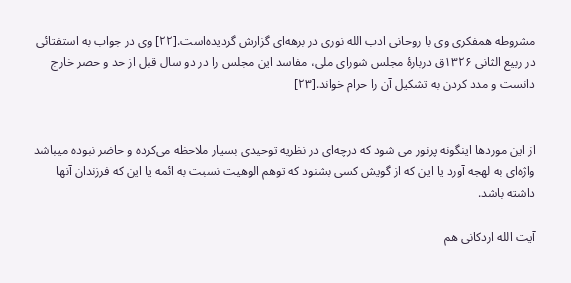مشروطه همفکری وی با روحانی ادب الله نوری در برهه‌ای گزارش گردیده‌است.[۲۲] وی در جواب به استفتائی در ربیع الثانی ۱۳۲۶ق دربارۀ مجلس شورای ملی، مفاسد این مجلس را در دو سال قبل از حد و حصر خارج دانست و مدد کردن به تشکیل آن را حرام خواند.[۲۳]


از این موردها اینگونه پر‌نور می شود که درچه‌ای در نظریه توحیدی بسیار ملاحظه می‌کرده و حاضر نبوده میباشد واژه‌ای به لهجه آورد یا این که از گویش کسی بشنود که توهم الوهیت نسبت به ائمه یا این که فرزندان آنها داشته باشد.

آیت الله اردکانی هم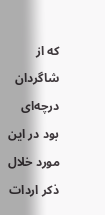که از شاگردان درچه‌ای بود در این مورد خلال ذکر اردات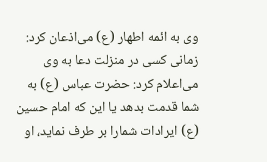وی به ائمه اطهار (ع) می‌اذعان کرد: زمانی کسی در منزلت دعا به وی می‌اعلام کرد: حضرت عباس (ع) به شما قدمت بدهد یا این که امام حسین (ع) ایرادات شما‌را بر طرف نماید، او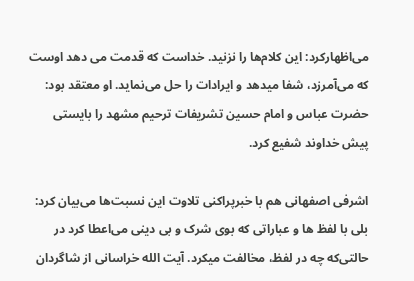می‌اظهار‌کرد: این کلام‌ها را نزنید. خداست که قدمت می دهد اوست که می‌آمرزد، شفا میدهد و ایرادات را حل می‌نماید. او معتقد بود: حضرت عباس و امام حسین تشریفات ترحیم مشهد را بایستی پیش خداوند شفیع کرد.

اشرفی اصفهانی هم با خبرپراکنی تلاوت این نسبت‌ها می‌بیان کرد: بلی با لفظ ها و عباراتی که بوی شرک و بی دینی می‌اعطا کرد در حالتی‌که چه در لفظ، مخالفت میکرد. آیت الله خراسانی از شاگردان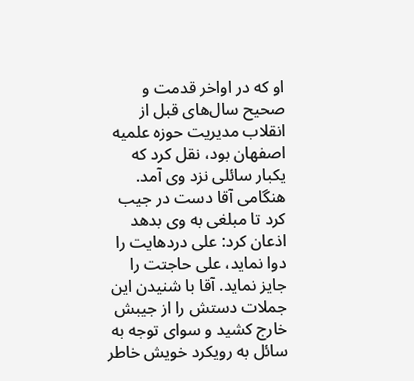او که در اواخر قدمت و صحیح سال‌های قبل از انقلاب مدیریت حوزه علمیه اصفهان بود، نقل کرد که یکبار سائلی نزد وی آمد. هنگامی آقا دست در جیب کرد تا مبلغی به وی بدهد اذعان کرد: علی درد‌هایت را دوا نماید، علی حاجتت را جایز نماید. آقا با شنیدن این جملا‌ت دستش را از جیبش خارج کشید و سوای توجه به سائل به رویکرد خویش خاطر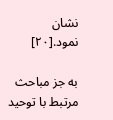نشان نمود.[۲۰]

به جز مباحث مرتبط با توحید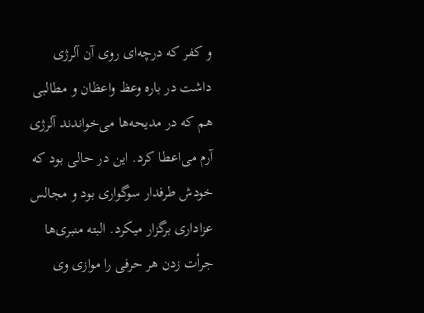و کفر که درچه‌ای روی آن آلرژی داشت در باره وعظ واعظان و مطالبی هم که در مدیحه‌ها می‌خواندند آلرژی آرم می‌اعطا کرد. این در حالی بود که خودش طرفدار سوگواری بود و مجالس عزاداری برگزار میکرد. البته منبری‌ها جرأت زدن هر حرفی را موازی وی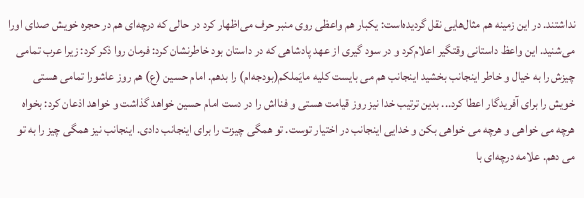نداشتند. در این زمینه هم مثال‌هایی نقل گردیده‌است: یکبار هم واعظی روی منبر حرف می‌اظهار کرد در حالی که درچه‌ای هم در حجره خویش صدای اورا می‌شنید. این واعظ داستانی وقتگیر اعلام‌کرد و در سود گیری از عهد پادشاهی که در داستان بود خاطرنشان کرد: فرمان روا ذکر کرد: زیرا عرب تمامی چیزش را به خیال و خاطر اینجانب بخشید اینجانب هم می بایست کلیه مایَملکم(بودجه‌ام) را بدهم. امام حسین (ع) هم روز عاشورا تمامی هستی خویش را برای آفریدگار اعطا کرد... بدین ترتیب خدا نیز روز قیامت هستی و فنا‌اش را در دست امام حسین خواهد گذاشت و خواهد اذعان کرد: بخواه هرچه می خواهی و هرچه می خواهی بکن و خدایی اینجانب در اختیار توست. تو همگی چیزت را برای اینجانب دادی. اینجانب نیز همگی چیز را به تو می ‌دهم. علامه درچه‌ای با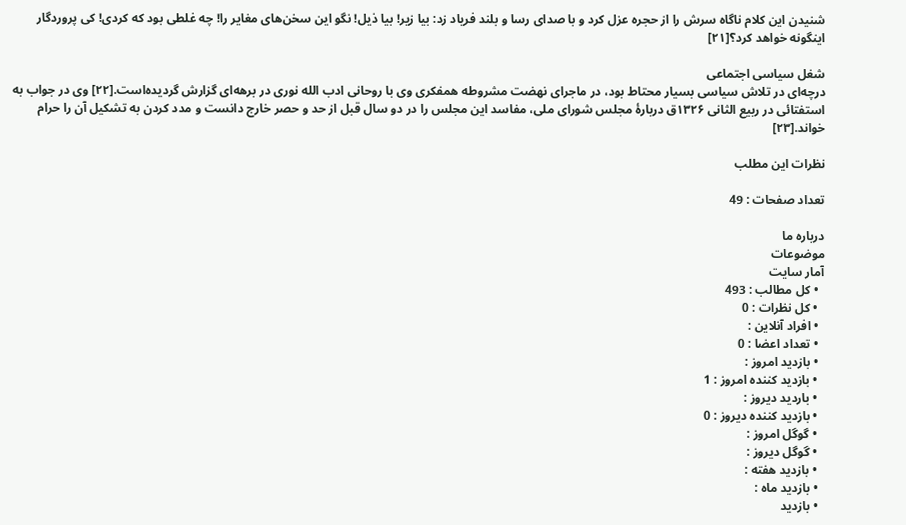شنیدن این کلام ناگاه سرش را از حجره عزل کرد و با صدای رسا و بلند فریاد زد: بیا زیر! بیا ذیل! نگو این سخن‌های مغایر را! چه غلطی بود که کردی! کی پروردگار اینگونه خواهد کرد؟[۲۱]

شغل سیاسی اجتماعی
درچه‌ای در تلاش سیاسی بسیار محتاط بود، در ماجرای نهضت مشروطه همفکری وی با روحانی ادب الله نوری در برهه‌ای گزارش گردیده‌است.[۲۲] وی در جواب به استفتائی در ربیع الثانی ۱۳۲۶ق دربارۀ مجلس شورای ملی، مفاسد این مجلس را در دو سال قبل از حد و حصر خارج دانست و مدد کردن به تشکیل آن را حرام خواند.[۲۳]

نظرات این مطلب

تعداد صفحات : 49

درباره ما
موضوعات
آمار سایت
  • کل مطالب : 493
  • کل نظرات : 0
  • افراد آنلاین :
  • تعداد اعضا : 0
  • بازدید امروز :
  • بازدید کننده امروز : 1
  • باردید دیروز :
  • بازدید کننده دیروز : 0
  • گوگل امروز :
  • گوگل دیروز :
  • بازدید هفته :
  • بازدید ماه :
  • بازدید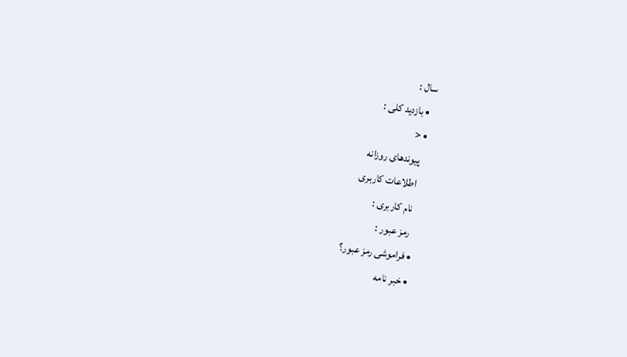سال :
  • بازدید کلی :
  • <
    پیوندهای روزانه
    اطلاعات کاربری
    نام کاربری :
    رمز عبور :
  • فراموشی رمز عبور؟
  • خبر نامه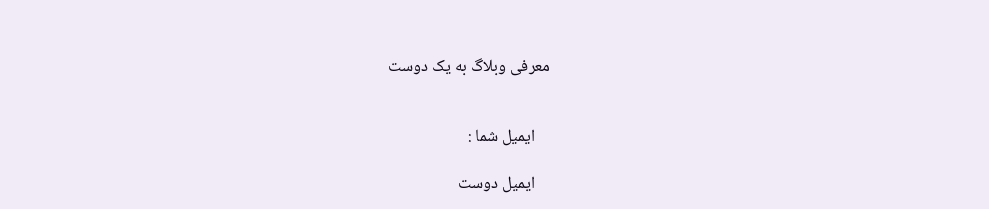معرفی وبلاگ به یک دوست


    ایمیل شما :

    ایمیل دوست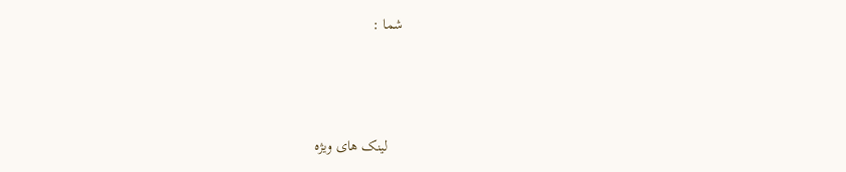شما :



    لینک های ویژه